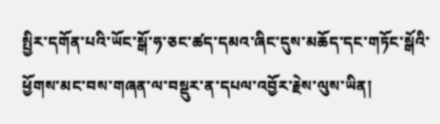སྤྱིར་དགོན་པའི་ཡོང་སྒོ་ཧ་ཅང་ཚད་དམའ་ཞིང་དུས་མཆོད་དང་གཏོང་སྒོའི་ཕྱོགས་མང་བས་གཞན་ལ་བསྡུར་ན་དཔལ་འབྱོར་རྗེས་ལུས་ཡིན།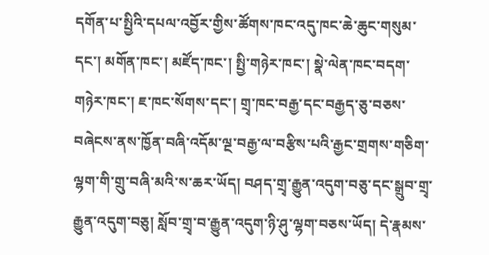དགོན་པ་སྤྱིའི་དཔལ་འབྱོར་གྱིས་ཚོགས་ཁང་འདུ་ཁང་ཆེ་ཆུང་གསུམ་དང་། མགོན་ཁང་། མཛོད་ཁང་། སྤྱི་གཉེར་ཁང་། སྣེ་ལེན་ཁང་བདག་གཉེར་ཁང་། ཇ་ཁང་སོགས་དང་། གྲྭ་ཁང་བརྒྱ་དང་བརྒྱད་ཅུ་བཅས་བཞེངས་ནས་ཁྱོན་བཞི་འདོམ་ལྔ་བརྒྱ་ལ་བརྩིས་པའི་རྒྱང་གྲགས་གཅིག་ལྷག་གི་གྲུ་བཞི་མའི་ས་ཆར་ཡོད། བཤད་གྲྭ་རྒྱུན་འདུག་བཅུ་དང་སྒྲུབ་གྲྭ་རྒྱུན་འདུག་བཅུ། སློབ་གྲྭ་བ་རྒྱུན་འདུག་ཉི་ཤུ་ལྷག་བཅས་ཡོད། དེ་རྣམས་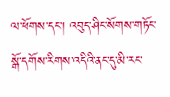ལ་ཕོགས་དང་། འབུད་ཤིང་སོགས་གཏོང་སྒོ་དགོས་རིགས་འདིའི་ནང་དུ་མི་རང་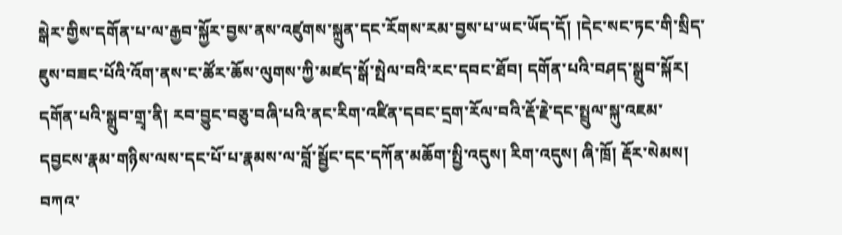སྒེར་གྱིས་དགོན་པ་ལ་རྒྱབ་སྐྱོར་བྱས་ནས་འཛུགས་སྐྲུན་དང་རོགས་རམ་བྱས་པ་ཡང་ཡོད་དོ། །དེང་སང་ཏང་གི་སྲིད་ཇུས་བཟང་པོའི་འོག་ནས་ང་ཚོར་ཆོས་ལུགས་ཀྱི་མཛད་སྒོ་སྤེལ་བའི་རང་དབང་ཐོབ། དགོན་པའི་བཤད་སྒྲུབ་སྐོར། དགོན་པའི་སྒྲུབ་གྲྭ་ནི། རབ་བྱུང་བཅུ་བཞི་པའི་ནང་རིག་འཛིན་དབང་དྲག་རོལ་བའི་རྡོ་རྗེ་དང་སྤྲུལ་སྐུ་འཇམ་དབྱངས་རྣམ་གཉིས་ལས་དང་པོ་པ་རྣམས་ལ་བློ་སྦྱོང་དང་དཀོན་མཆོག་སྤྱི་འདུས། རིག་འདུས། ཞི་ཁྲོ། རྡོར་སེམས། བཀའ་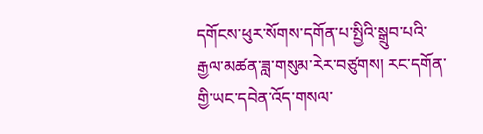དགོངས་ཕུར་སོགས་དགོན་པ་སྤྱིའི་སྒྲུབ་པའི་རྒྱལ་མཚན་ཟླ་གསུམ་རེར་བཙུགས། རང་དགོན་གྱི་ཡང་དབེན་འོད་གསལ་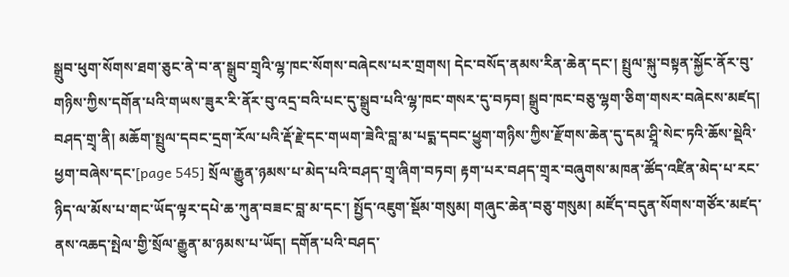སྒྲུབ་ཕུག་སོགས་ཐག་ཅུང་ནེ་བ་ན་སྒྲུབ་གྲྭའི་ལྷ་ཁང་སོགས་བཞེངས་པར་གྲགས། དེང་བསོད་ནམས་རིན་ཆེན་དང་། སྤྲུལ་སྐུ་བསྟན་སྐྱོང་ནོར་བུ་གཉིས་ཀྱིས་དགོན་པའི་གཡས་ཟུར་རི་ནོར་བུ་འདྲ་བའི་པང་དུ་སྒྲུབ་པའི་ལྷ་ཁང་གསར་དུ་བཏབ། སྒྲུབ་ཁང་བཅུ་ལྷག་ཅིག་གསར་བཞེངས་མཛད། བཤད་གྲྭ་ནི། མཆོག་སྤྲུལ་དབང་དྲག་རོལ་པའི་རྡོ་རྗེ་དང་གཡག་ཟེའི་བླ་མ་པདྨ་དབང་ཕྱུག་གཉིས་ཀྱིས་རྫོགས་ཆེན་དུ་དམ་ཤྲཱི་སེང་ཏའི་ཆོས་སྡེའི་ཕྱག་བཞེས་དང་[page 545] སྲོལ་རྒྱུན་ཉམས་པ་མེད་པའི་བཤད་གྲྭ་ཞིག་བཏབ། རྟག་པར་བཤད་གྲྭར་བཞུགས་མཁན་ཚོད་འཛིན་མེད་པ་རང་ཉིད་ལ་མོས་པ་གང་ཡོད་ལྟར་དཔེ་ཆ་ཀུན་བཟང་བླ་མ་དང་། སྤྱོད་འཇུག་སྡོམ་གསུམ། གཞུང་ཆེན་བཅུ་གསུམ། མཛོད་བདུན་སོགས་གཙོར་མཛད་ནས་འཆད་སྤེལ་གྱི་སྲོལ་རྒྱུན་མ་ཉམས་པ་ཡོད། དགོན་པའི་བཤད་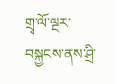གྲྭ་ལོ་ལྔར་བསྐྱངས་ནས་ཤྲི་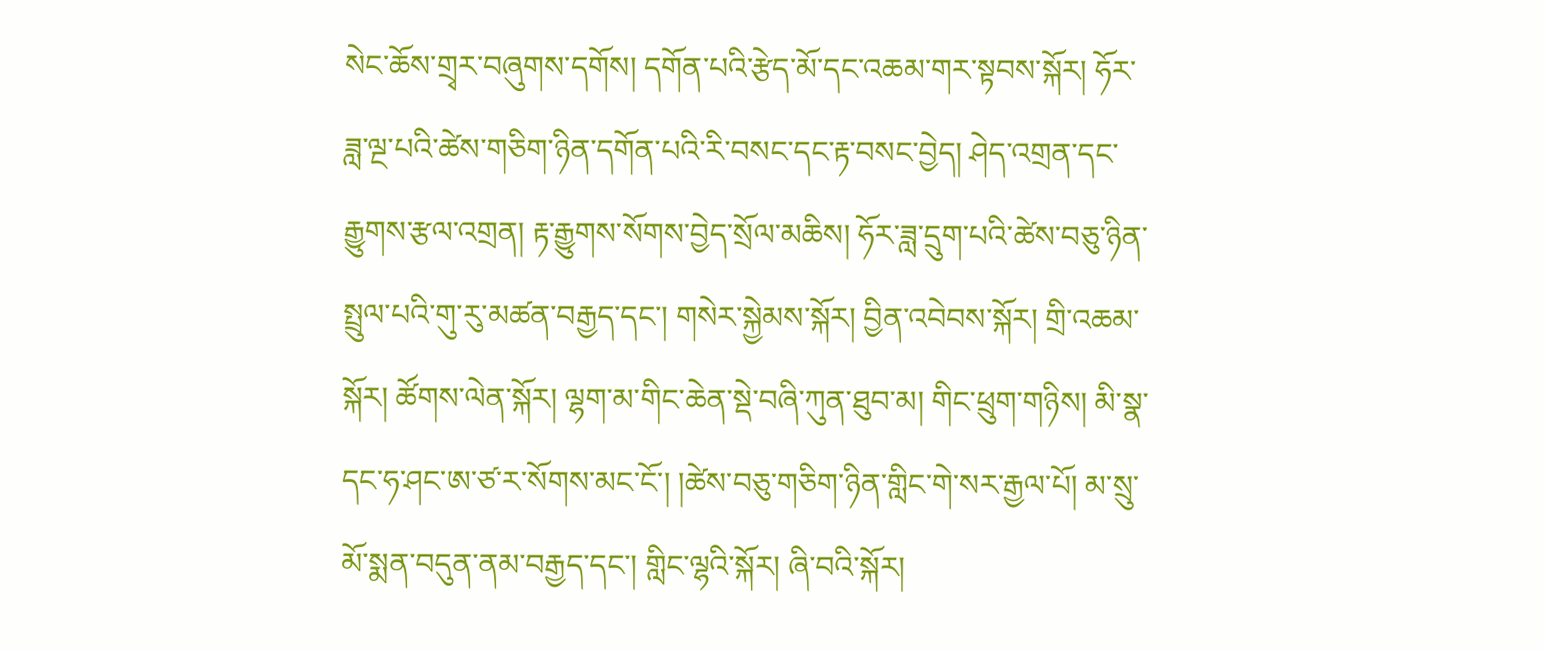སེང་ཆོས་གྲྭར་བཞུགས་དགོས། དགོན་པའི་རྩེད་མོ་དང་འཆམ་གར་སྟབས་སྐོར། ཧོར་ཟླ་ལྔ་པའི་ཚེས་གཅིག་ཉིན་དགོན་པའི་རི་བསང་དང་རྟ་བསང་བྱེད། ཤེད་འགྲན་དང་རྒྱུགས་རྩལ་འགྲན། རྟ་རྒྱུགས་སོགས་བྱེད་སྲོལ་མཆིས། ཧོར་ཟླ་དྲུག་པའི་ཚེས་བཅུ་ཉིན་སྤྲུལ་པའི་གུ་རུ་མཚན་བརྒྱད་དང་། གསེར་སྐྱེམས་སྐོར། བྱིན་འབེབས་སྐོར། གྲི་འཆམ་སྐོར། ཚོགས་ལེན་སྐོར། ལྷག་མ་གིང་ཆེན་སྡེ་བཞི་ཀུན་ཐུབ་མ། གིང་ཕྲུག་གཉིས། མི་སྣ་དང་ཧ་ཤང་ཨ་ཙ་ར་སོགས་མང་ངོ་། །ཚེས་བཅུ་གཅིག་ཉིན་གླིང་གེ་སར་རྒྱལ་པོ། མ་སྲུ་མོ་སྨན་བདུན་ནམ་བརྒྱད་དང་། གླིང་ལྷའི་སྐོར། ཞི་བའི་སྐོར།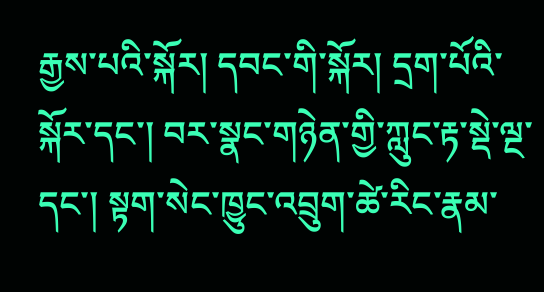རྒྱས་པའི་སྐོར། དབང་གི་སྐོར། དྲག་པོའི་སྐོར་དང་། བར་སྣང་གཉེན་གྱི་ཀླུང་རྟ་སྡེ་ལྔ་དང་། སྟག་སེང་ཁྱུང་འབྲུག་ཚེ་རིང་རྣམ་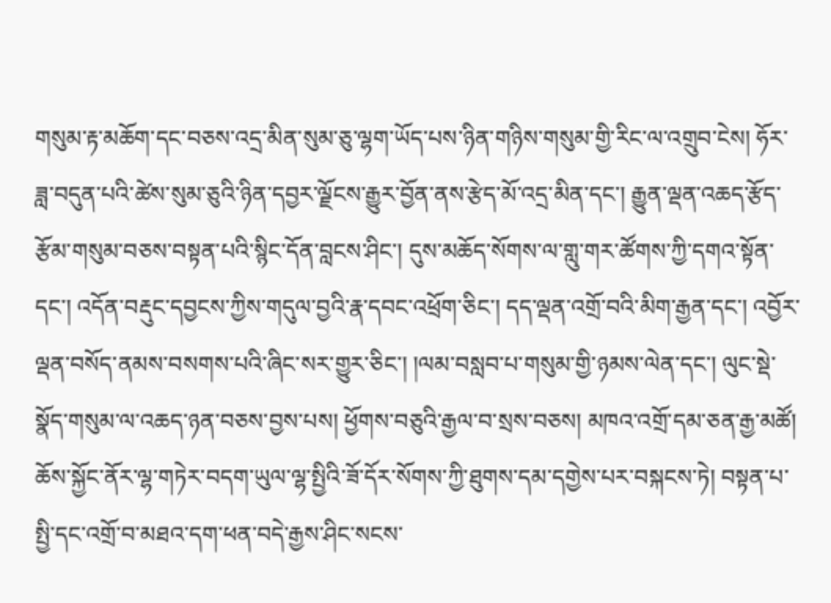གསུམ་རྟ་མཆོག་དང་བཅས་འདྲ་མིན་སུམ་ཅུ་ལྷག་ཡོད་པས་ཉིན་གཉིས་གསུམ་གྱི་རིང་ལ་འགྲུབ་ངེས། ཧོར་ཟླ་བདུན་པའི་ཚེས་སུམ་ཅུའི་ཉིན་དབྱར་ལྗོངས་རྒྱུར་བྱོན་ནས་རྩེད་མོ་འདྲ་མིན་དང་། རྒྱུན་ལྡན་འཆད་རྩོད་རྩོམ་གསུམ་བཅས་བསྟན་པའི་སྙིང་དོན་བླངས་ཤིང་། དུས་མཆོད་སོགས་ལ་གླུ་གར་ཚོགས་ཀྱི་དགའ་སྟོན་དང་། འདོན་བརྡུང་དབྱངས་ཀྱིས་གདུལ་བྱའི་རྣ་དབང་འཕྲོག་ཅིང་། དད་ལྡན་འགྲོ་བའི་མིག་རྒྱན་དང་། འབྱོར་ལྡན་བསོད་ནམས་བསགས་པའི་ཞིང་སར་གྱུར་ཅིང་། །ལམ་བསླབ་པ་གསུམ་གྱི་ཉམས་ལེན་དང་། ལུང་སྡེ་སྣོད་གསུམ་ལ་འཆད་ཉན་བཅས་བྱས་པས། ཕྱོགས་བཅུའི་རྒྱལ་བ་སྲས་བཅས། མཁའ་འགྲོ་དམ་ཅན་རྒྱ་མཚོ། ཆོས་སྐྱོང་ནོར་ལྷ་གཏེར་བདག་ཡུལ་ལྷ་སྤྱིའི་ཟོ་དོར་སོགས་ཀྱི་ཐུགས་དམ་དགྱེས་པར་བསྐངས་ཏེ། བསྟན་པ་སྤྱི་དང་འགྲོ་བ་མཐའ་དག་ཕན་བདེ་རྒྱས་ཤིང་སངས་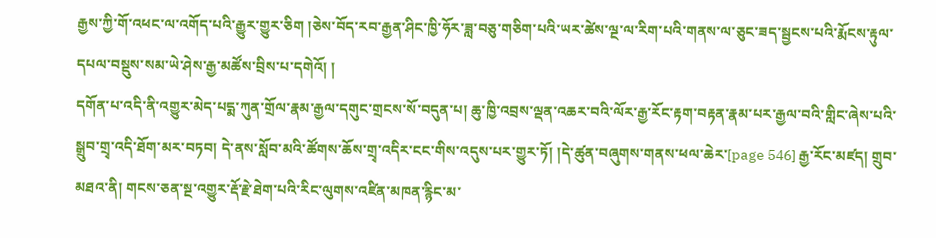རྒྱས་ཀྱི་གོ་འཕང་ལ་འགོད་པའི་རྒྱུར་གྱུར་ཅིག །ཅེས་བོད་རབ་རྒྱན་ཤིང་ཁྱི་ཧོར་ཟླ་བཅུ་གཅིག་པའི་ཡར་ཚེས་ལྔ་ལ་རིག་པའི་གནས་ལ་ཅུང་ཟད་སྦྱངས་པའི་རྨོངས་རྟུལ་དཔལ་བསྡུས་སམ་ཡེ་ཤེས་རྒྱ་མཚོས་བྲིས་པ་དགེའོ། །
དགོན་པ་འདི་ནི་འགྱུར་མེད་པདྨ་ཀུན་གྲོལ་རྣམ་རྒྱལ་དགུང་གྲངས་སོ་བདུན་པ། ཆུ་ཁྱི་འབྲས་ལྡན་འཆར་བའི་ལོར་རྒྱ་རོང་རྟག་བརྟན་རྣམ་པར་རྒྱལ་བའི་གླིང་ཞེས་པའི་སྒྲུབ་གྲྭ་འདི་ཐོག་མར་བཏབ། དེ་ནས་སློབ་མའི་ཚོགས་ཆོས་གྲྭ་འདིར་ངང་གིས་འདུས་པར་གྱུར་ཏོ། །དེ་ཚུན་བཞུགས་གནས་ཕལ་ཆེར་[page 546] རྒྱ་རོང་མཛད། གྲུབ་མཐའ་ནི། གངས་ཅན་སྔ་འགྱུར་རྡོ་རྗེ་ཐེག་པའི་རིང་ལུགས་འཛིན་མཁན་རྙིང་མ་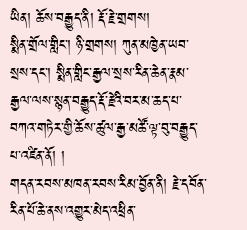ཡིན། ཆོས་བརྒྱུད་ནི། རྡོ་རྗེ་གྲགས།
སྨིན་གྲོལ་གླིང་། ཉི་གྲགས། ཀུན་མཁྱེན་ཡབ་སྲས་དང་། སྨིན་གླིང་རྒྱལ་སྲས་རིན་ཆེན་རྣམ་རྒྱལ་ལས་སྙན་བརྒྱུད་རྡོ་རྗེའི་བར་མ་ཆད་པ་བཀའ་གཏེར་གྱི་ཆོས་ཚུལ་རྒྱ་མཚོ་ལྟ་བུ་བརྒྱུད་པ་འཛིན་ནོ། །
གདན་རབས་མཁན་རབས་རིམ་བྱོན་ནི། རྗེ་དབོན་རིན་པོ་ཆེ་ནས་འགྱུར་མེད་འཕྲིན་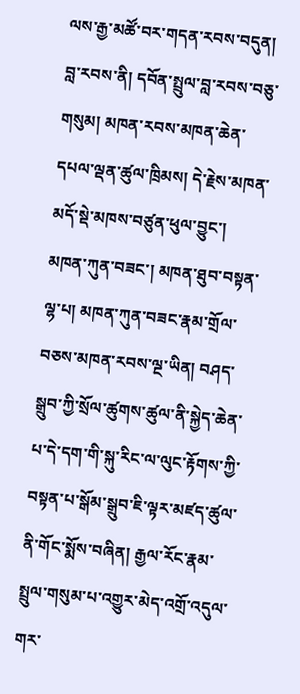ལས་རྒྱ་མཚོ་བར་གདན་རབས་བདུན། བླ་རབས་ནི། དབོན་སྤྲུལ་བླ་རབས་བཅུ་གསུམ། མཁན་རབས་མཁན་ཆེན་དཔལ་ལྡན་ཚུལ་ཁྲིམས། དེ་རྗེས་མཁན་མདོ་སྡེ་མཁས་བཙུན་ཕུལ་བྱུང་། མཁན་ཀུན་བཟང་། མཁན་ཐུབ་བསྟན་ལྷ་པ། མཁན་ཀུན་བཟང་རྣམ་གྲོལ་བཅས་མཁན་རབས་ལྔ་ཡིན། བཤད་སྒྲུབ་ཀྱི་སྲོལ་ཚུགས་ཚུལ་ནི་སྐྱེད་ཆེན་པ་དེ་དག་གི་སྐུ་རིང་ལ་ལུང་རྟོགས་ཀྱི་བསྟན་པ་སྒོམ་སྒྲུབ་ཇི་ལྟར་མཛད་ཚུལ་ནི་གོང་སྨོས་བཞིན། རྒྱལ་རོང་རྣམ་སྤྲུལ་གསུམ་པ་འགྱུར་མེད་འགྲོ་འདུལ་གར་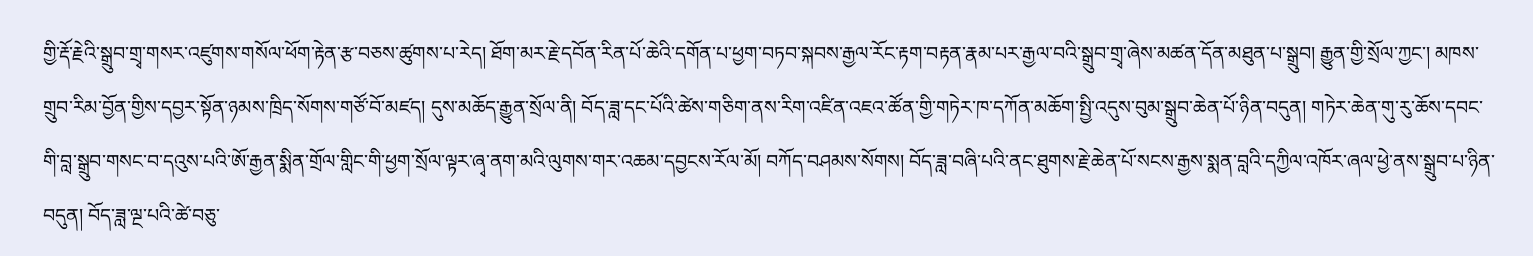གྱི་རྡོ་རྗེའི་སྒྲུབ་གྲྭ་གསར་འཛུགས་གསོལ་ཕོག་རྟེན་རྩ་བཅས་ཚུགས་པ་རེད། ཐོག་མར་རྗེ་དབོན་རིན་པོ་ཆེའི་དགོན་པ་ཕྱག་བཏབ་སྐབས་རྒྱལ་རོང་རྟག་བརྟན་རྣམ་པར་རྒྱལ་བའི་སྒྲུབ་གྲྭ་ཞེས་མཚན་དོན་མཐུན་པ་སྒྲུབ། རྒྱུན་གྱི་སྲོལ་ཀྱང་། མཁས་གྲུབ་རིམ་བྱོན་གྱིས་དབྱར་སྟོན་ཉམས་ཁྲིད་སོགས་གཙོ་བོ་མཛད། དུས་མཆོད་རྒྱུན་སྲོལ་ནི། བོད་ཟླ་དང་པོའི་ཚེས་གཅིག་ནས་རིག་འཛིན་འཇའ་ཚོན་གྱི་གཏེར་ཁ་དཀོན་མཆོག་སྤྱི་འདུས་བུམ་སྒྲུབ་ཆེན་པོ་ཉིན་བདུན། གཏེར་ཆེན་གུ་རུ་ཆོས་དབང་གི་བླ་སྒྲུབ་གསང་བ་དའུས་པའི་ཨོ་རྒྱན་སྨིན་གྲོལ་གླིང་གི་ཕྱག་སྲོལ་ལྟར་ཞྭ་ནག་མའི་ལུགས་གར་འཆམ་དབྱངས་རོལ་མོ། བཀོད་བཤམས་སོགས། བོད་ཟླ་བཞི་པའི་ནང་ཐུགས་རྗེ་ཆེན་པོ་སངས་རྒྱས་སྨན་བླའི་དཀྱིལ་འཁོར་ཞལ་ཕྱེ་ནས་སྒྲུབ་པ་ཉིན་བདུན། བོད་ཟླ་ལྔ་པའི་ཚེ་བཅུ་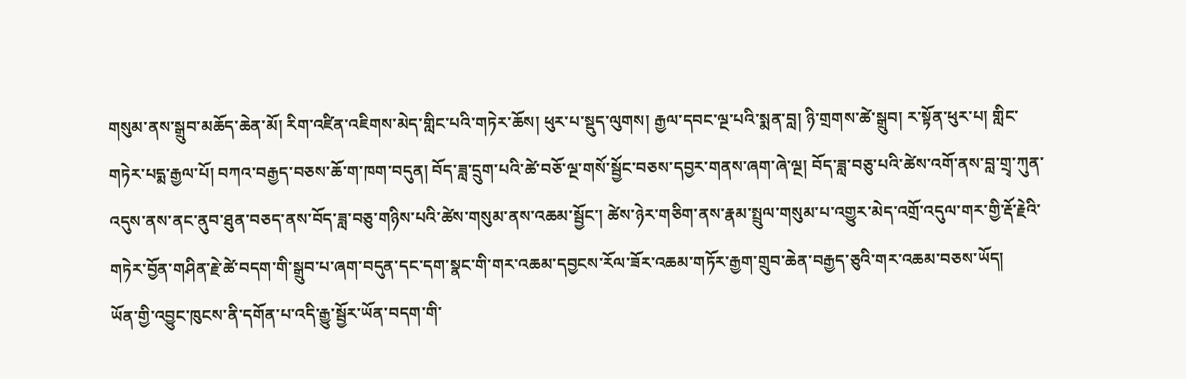གསུམ་ནས་སྒྲུབ་མཆོད་ཆེན་མོ། རིག་འཛིན་འཇིགས་མེད་གླིང་པའི་གཏེར་ཆོས། ཕུར་པ་སྡུད་ལུགས། རྒྱལ་དབང་ལྔ་པའི་སྨན་བླ། ཉི་གྲགས་ཚེ་སྒྲུབ། ར་སྟོན་ཕུར་པ། གླིང་གཏེར་པདྨ་རྒྱལ་པོ། བཀའ་བརྒྱད་བཅས་ཆོ་ག་ཁག་བདུན། བོད་ཟླ་དྲུག་པའི་ཚེ་བཅོ་ལྔ་གསོ་སྦྱོང་བཅས་དབྱར་གནས་ཞག་ཞེ་ལྔ། བོད་ཟླ་བཅུ་པའི་ཚེས་འགོ་ནས་བླ་གྲྭ་ཀུན་འདུས་ནས་ནང་ནུབ་ཐུན་བཅད་ནས་བོད་ཟླ་བཅུ་གཉིས་པའི་ཚེས་གསུམ་ནས་འཆམ་སྦྱོང་། ཚེས་ཉེར་གཅིག་ནས་རྣམ་སྤྲུལ་གསུམ་པ་འགྱུར་མེད་འགྲོ་འདུལ་གར་གྱི་རྡོ་རྗེའི་གཏེར་བྱོན་གཤིན་རྗེ་ཚེ་བདག་གི་སྒྲུབ་པ་ཞག་བདུན་དང་དག་སྣང་གི་གར་འཆམ་དབྱངས་རོལ་ཟོར་འཆམ་གཏོར་རྒྱག་གྲུབ་ཆེན་བརྒྱད་ཅུའི་གར་འཆམ་བཅས་ཡོད།
ཡོན་གྱི་འབྱུང་ཁུངས་ནི་དགོན་པ་འདི་རྒྱུ་སྦྱོར་ཡོན་བདག་གི་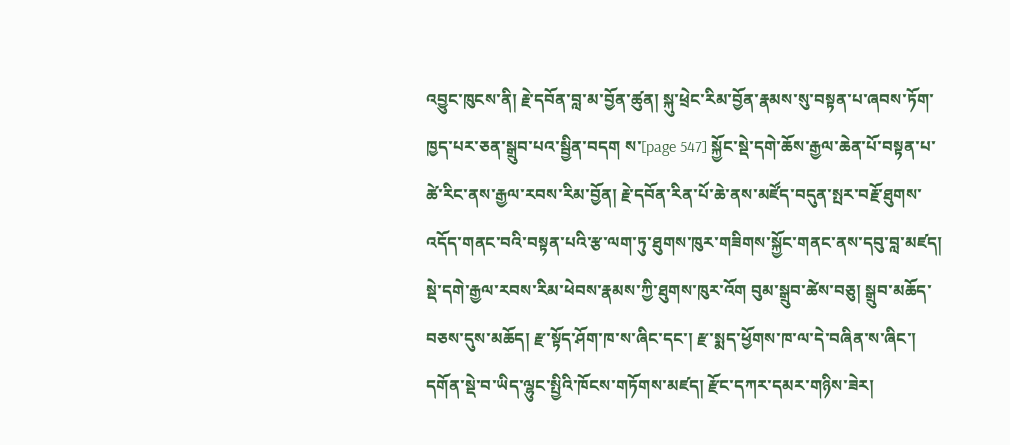འབྱུང་ཁུངས་ནི། རྗེ་དབོན་བླ་མ་བྱོན་ཚུན། སྐུ་ཕྲེང་རིམ་བྱོན་རྣམས་སུ་བསྟན་པ་ཞབས་ཏོག་ཁྱད་པར་ཅན་སྒྲུབ་པའ་སྦྱིན་བདག ས་[page 547] སྐྱོང་སྡེ་དགེ་ཆོས་རྒྱལ་ཆེན་པོ་བསྟན་པ་ཚེ་རིང་ནས་རྒྱལ་རབས་རིམ་བྱོན། རྗེ་དབོན་རིན་པོ་ཆེ་ནས་མཛོད་བདུན་སྤར་བརྗོ་ཐུགས་འདོད་གནང་བའི་བསྟན་པའི་རྩ་ལག་ཏུ་ཐུགས་ཁུར་གཟིགས་སྐྱོང་གནང་ནས་དབུ་བླ་མཛད། སྡེ་དགེ་རྒྱལ་རབས་རིམ་ཕེབས་རྣམས་ཀྱི་ཐུགས་ཁུར་འོག བུམ་སྒྲུབ་ཚེས་བཅུ། སྒྲུབ་མཆོད་བཅས་དུས་མཆོད། རྫ་སྟོད་ཤོག་ཁ་ས་ཞིང་དང་། རྫ་སྨད་ཕྱོགས་ཁ་ལ་དེ་བཞིན་ས་ཞིང་། དགོན་སྡེ་བ་ཡིད་ལྷུང་སྤྱིའི་ཁོངས་གཏོགས་མཛད། རྫོང་དཀར་དམར་གཉིས་ཟེར།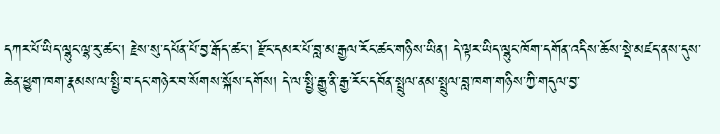དཀར་པོ་ཡིད་ལྷུང་ལྷ་རུ་ཚང་། རྗེས་སུ་དཔོན་པོ་བྱ་རྒོད་ཚང་། རྫོང་དམར་པོ་བླ་མ་རྒྱལ་རོང་ཚང་གཉིས་ཡིན། དེ་ལྟར་ཡིད་ལྷུང་ཁོག་དགོན་འདིས་ཆོས་སྡེ་མཛད་ནས་དུས་ཆེན་ཕྱུག་ཁག་རྣམས་ལ་སྤྱི་བ་དང་གཉེར་བ་སོགས་སྐོས་དགོས། དེ་ལ་སྤྱི་རྒྱུ་ནི་རྒྱ་རོང་དབོན་སྤྲུལ་ནམ་སྤྲུལ་བླ་ཁག་གཉིས་ཀྱི་གདུལ་བྱ་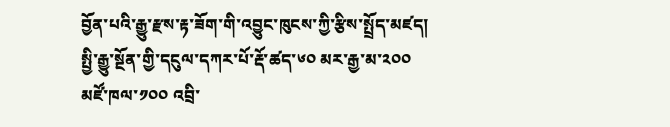བྱོན་པའི་རྒྱུ་རྫས་རྟ་ཟོག་གི་འབྱུང་ཁུངས་ཀྱི་རྩིས་སྤྲོད་མཛད། སྤྱི་རྒྱུ་སྔོན་གྱི་དངུལ་དཀར་པོ་རྡོ་ཚད་༦༠ མར་རྒྱ་མ་༢༠༠ མཛོ་ཁལ་༡༠༠ འབྲི་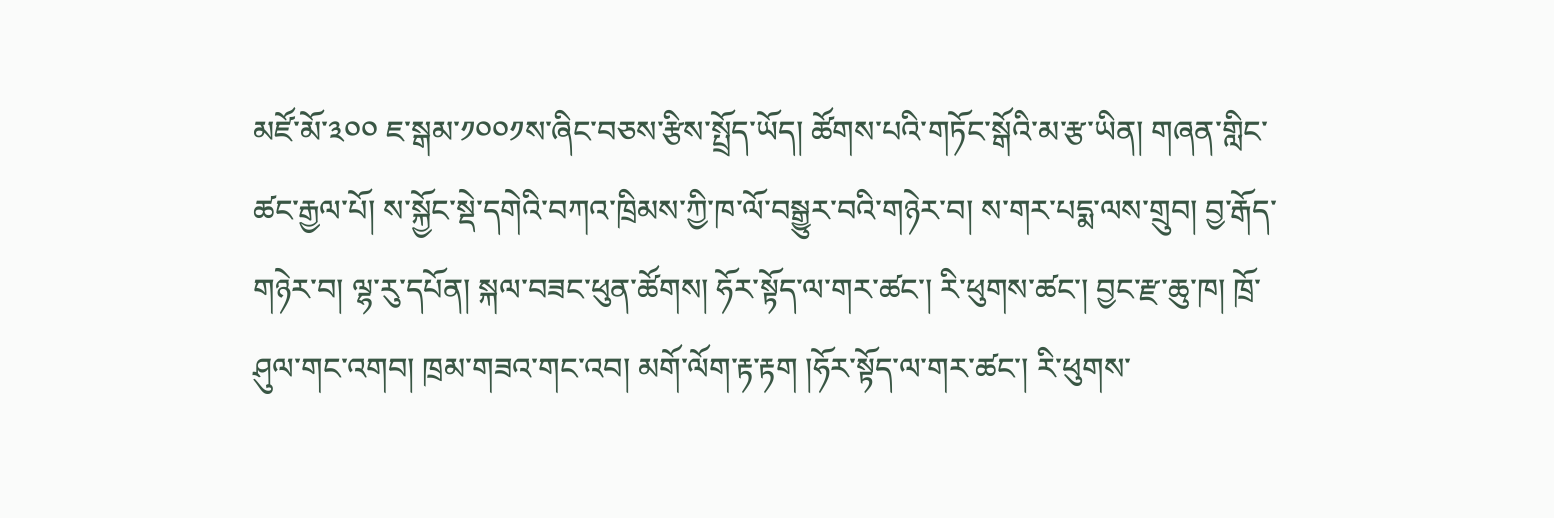མཛོ་མོ་༣༠༠ ཇ་སྒམ་༡༠༠༡ས་ཞིང་བཅས་རྩིས་སྤྲོད་ཡོད། ཚོགས་པའི་གཏོང་སྒོའི་མ་རྩ་ཡིན། གཞན་གླིང་ཚང་རྒྱལ་པོ། ས་སྐྱོང་སྡེ་དགེའི་བཀའ་ཁྲིམས་ཀྱི་ཁ་ལོ་བསྒྱུར་བའི་གཉེར་བ། ས་གར་པདྨ་ལས་གྲུབ། བྱ་རྒོད་གཉེར་བ། ལྷ་རུ་དཔོན། སྐལ་བཟང་ཕུན་ཚོགས། ཧོར་སྟོད་ལ་གར་ཚང་། རི་ཕུགས་ཚང་། བྱང་རྫ་ཆུ་ཁ། ཁྲོ་ཤུལ་གང་འགབ། ཁྲམ་གཟའ་གང་འབ། མགོ་ལོག་རྟ་རྟག །ཧོར་སྟོད་ལ་གར་ཚང་། རི་ཕུགས་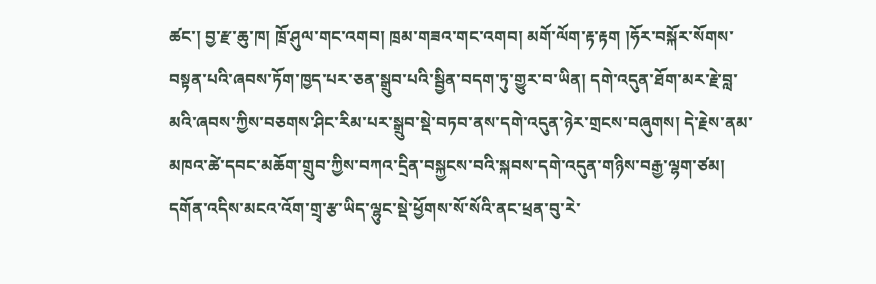ཚང་། བྱ་རྫ་ཆུ་ཁ། ཁྲོ་ཤུལ་གང་འགབ། ཁྲམ་གཟའ་གང་འགབ། མགོ་ལོག་རྟ་རྟག །ཧོར་བསྐོར་སོགས་བསྟན་པའི་ཞབས་ཏོག་ཁྱད་པར་ཅན་སྒྲུབ་པའི་སྦྱིན་བདག་ཏུ་གྱུར་བ་ཡིན། དགེ་འདུན་ཐོག་མར་རྗེ་བླ་མའི་ཞབས་ཀྱིས་བཅགས་ཤིང་རིམ་པར་སྒྲུབ་སྡེ་བཏབ་ནས་དགེ་འདུན་ཉེར་གྲངས་བཞུགས། དེ་རྗེས་ནམ་མཁའ་ཚེ་དབང་མཆོག་གྲུབ་ཀྱིས་བཀའ་དྲིན་བསྐྱངས་བའི་སྐབས་དགེ་འདུན་གཉིས་བརྒྱ་ལྷག་ཙམ། དགོན་འདིས་མངའ་འོག་གྲྭ་རྩ་ཡིད་ལྷུང་སྡེ་ཕྱོགས་སོ་སོའི་ནང་ཕྲན་བུ་རེ་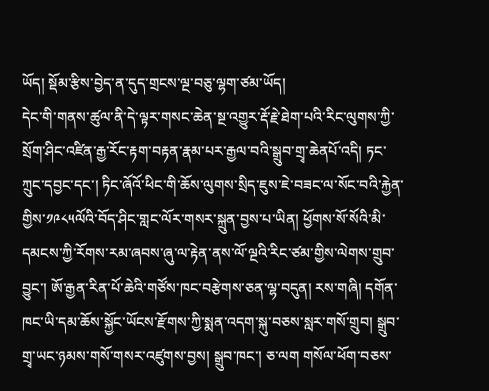ཡོད། སྡོམ་རྩིས་བྱེད་ན་དུད་གྲངས་ལྔ་བཅུ་ལྷག་ཙམ་ཡོད།
དེང་གི་གནས་ཚུལ་ནི་དེ་ལྟར་གསང་ཆེན་སྔ་འགྱུར་རྡོ་རྗེ་ཐེག་པའི་རིང་ལུགས་ཀྱི་སྲོག་ཤིང་འཛིན་རྒྱ་རོང་རྟག་བརྟན་རྣམ་པར་རྒྱལ་བའི་སྒྲུབ་གྲྭ་ཆེནཔོ་འདི། ཏང་ཀྲུང་དབྱང་དང་། ཏིང་ཞོའོ་ཕིང་གི་ཆོས་ལུགས་སྲིད་ཇུས་ཇེ་བཟང་ལ་སོང་བའི་རྐྱེན་གྱིས་༡༩༨༥ལོའི་བོད་ཤིང་གླང་ལོར་གསར་སྐྲུན་བྱས་པ་ཡིན། ཕྱོགས་སོ་སོའི་མི་དམངས་ཀྱི་རོགས་རམ་ཞབས་ཞུ་ལ་རྟེན་ནས་ལོ་ལྔའི་རིང་ཙམ་གྱིས་ལེགས་གྲུབ་བྱུང་། ཨོ་རྒྱན་རིན་པོ་ཆེའི་གཙོས་ཁང་བརྩེགས་ཅན་ལྷ་བདུན། རས་གཞི། དགོན་ཁང་ཡི་དམ་ཆོས་སྐྱོང་ཡོངས་རྫོགས་ཀྱི་སྨན་འདག་སྐུ་བཅས་སླར་གསོ་གྲུབ། སྒྲུབ་གྲྭ་ཡང་ཉམས་གསོ་གསར་འཛུགས་བྱས། སྒྲུབ་ཁང་། ཅ་ལག གསོལ་ཕོག་བཅས་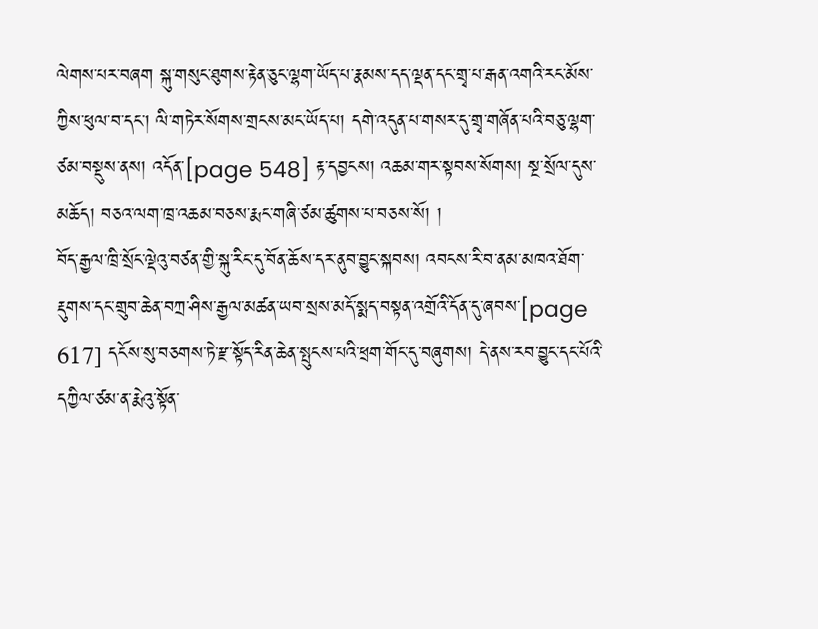ལེགས་པར་བཞག སྐུ་གསུང་ཐུགས་རྟེན་ཅུང་ལྷག་ཡོད་པ་རྣམས་དད་ལྡན་དང་གྲྭ་པ་རྒན་འགའི་རང་མོས་ཀྱིས་ཕུལ་བ་དང་། ལི་གཏེར་སོགས་གྲངས་མང་ཡོད་པ། དགེ་འདུན་པ་གསར་དུ་གྲྭ་གཞོན་པའི་བཅུ་ལྷག་ཙམ་བསྡུས་ནས། འདོན་[page 548] རྟ་དབྱངས། འཆམ་གར་སྟབས་སོགས། སྔ་སྲོལ་དུས་མཆོད། བཅའ་ལག་ཁྲ་འཆམ་བཅས་རྨང་གཞི་ཙམ་ཚུགས་པ་བཅས་སོ། །
བོད་རྒྱལ་ཁྲི་སྲོང་ལྡེའུ་བཙན་གྱི་སྐུ་རིང་དུ་བོན་ཆོས་དར་ནུབ་བྱུང་སྐབས། འབངས་རི་བ་ནམ་མཁའ་ཐོག་རྡུགས་དང་གྲུབ་ཆེན་བཀྲ་ཤིས་རྒྱལ་མཚན་ཡབ་སྲས་མདོ་སྨད་བསྟན་འགྲོའི་དོན་དུ་ཞབས་[page 617] དངོས་སུ་བཅགས་ཏེ་རྫ་སྟོད་རིན་ཆེན་སྤུངས་པའི་ཕྲག་གོང་དུ་བཞུགས། དེ་ནས་རབ་བྱུང་དང་པོའི་དཀྱིལ་ཙམ་ན་རྨེའུ་སྟོན་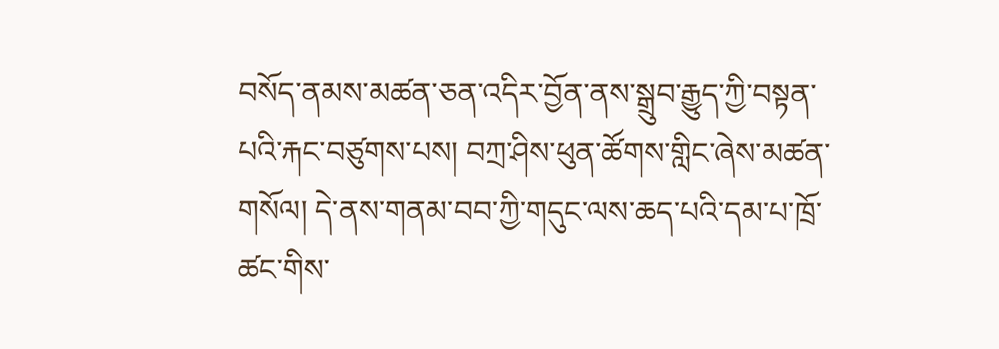བསོད་ནམས་མཚན་ཅན་འདིར་བྱོན་ནས་སྒྲུབ་རྒྱུད་ཀྱི་བསྟན་པའི་རྐང་བཙུགས་པས། བཀྲ་ཤིས་ཕུན་ཚོགས་གླིང་ཞེས་མཚན་གསོལ། དེ་ནས་གནམ་བབ་ཀྱི་གདུང་ལས་ཆད་པའི་དམ་པ་ཁྲོ་ཚང་གིས་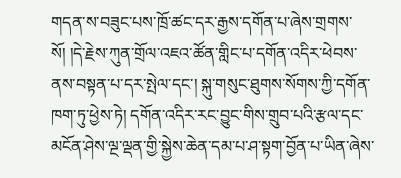གདན་ས་བཟུང་པས་ཁྲོ་ཚང་དར་རྒྱས་དགོན་པ་ཞེས་གྲགས་སོ། །དེ་རྗེས་ཀུན་གྲོལ་འཇའ་ཚོན་གླིང་པ་དགོན་འདིར་ཕེབས་ནས་བསྟན་པ་དར་སྤེལ་དང་། སྐུ་གསུང་ཐུགས་སོགས་ཀྱི་དགོན་ཁག་ཏུ་ཕྱེས་ཏེ། དགོན་འདིར་རང་བྱུང་གིས་གྲུབ་པའི་རྩལ་དང་མངོན་ཤེས་ལྔ་ལྡན་གྱི་སྐྱེས་ཆེན་དམ་པ་ཤ་སྟག་བྱོན་པ་ཡིན་ཞེས་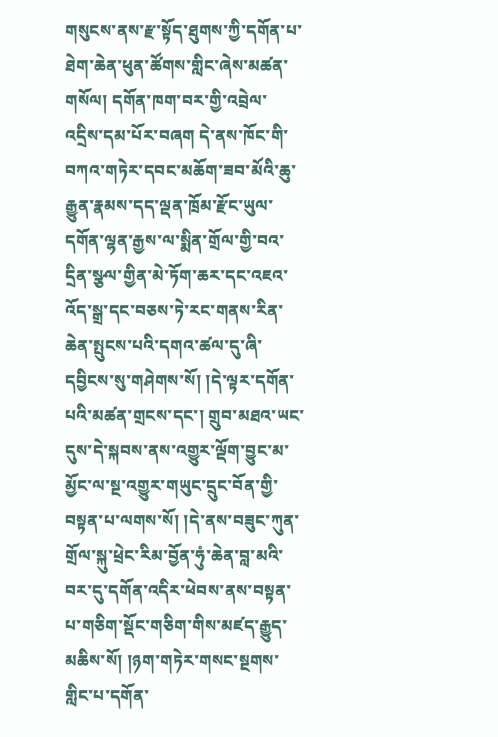གསུངས་ནས་རྫ་སྟོད་ཐུགས་ཀྱི་དགོན་པ་ཐེག་ཆེན་ཕུན་ཚོགས་གླིང་ཞེས་མཚན་གསོལ། དགོན་ཁག་བར་གྱི་འབྲེལ་འདྲིས་དམ་པོར་བཞག དེ་ནས་ཁོང་གི་བཀའ་གཏེར་དབང་མཆོག་ཟབ་མོའི་ཆུ་རྒྱུན་རྣམས་དད་ལྡན་ཁྲོམ་རྫོང་ཡུལ་དགོན་ལྷན་རྒྱས་ལ་སྨིན་གྲོལ་གྱི་བའ་དྲིན་སྩལ་གྱིན་མེ་ཏོག་ཆར་དང་འཇའ་འོད་སྒྲ་དང་བཅས་ཏེ་རང་གནས་རིན་ཆེན་སྤུངས་པའི་དགའ་ཚལ་དུ་ཞི་དབྱིངས་སུ་གཤེགས་སོ། །དེ་ལྟར་དགོན་པའི་མཚན་གྲངས་དང་། གྲུབ་མཐའ་ཡང་དུས་དེ་སྐབས་ནས་འགྱུར་ལྡོག་བྱུང་མ་མྱོང་ལ་སྔ་འགྱུར་གཡུང་དྲུང་བོན་གྱི་བསྟན་པ་ལགས་སོ། །དེ་ནས་བཟུང་ཀུན་གྲོལ་སྐུ་ཕྲེང་རིམ་བྱོན་ཧུཾ་ཆེན་བླ་མའི་བར་དུ་དགོན་འདིར་ཕེབས་ནས་བསྟན་པ་གཅིག་སྡོང་གཅིག་གིས་མཛད་རྒྱུད་མཆིས་སོ། །ཉག་གཏེར་གསང་སྔགས་གླིང་པ་དགོན་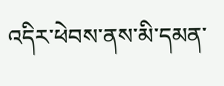འདིར་ཕེབས་ནས་མི་དམན་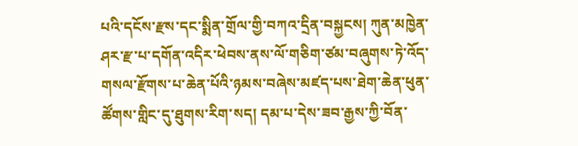པའི་དངོས་རྫས་དང་སྨིན་གྲོལ་གྱི་བཀའ་དྲིན་བསྐྱངས། ཀུན་མཁྱེན་ཤར་རྫ་པ་དགོན་འདིར་ཕེབས་ནས་ལོ་གཅིག་ཙམ་བཞུགས་ཏེ་འོད་གསལ་རྫོགས་པ་ཆེན་པོའི་ཉམས་བཞེས་མཛད་པས་ཐེག་ཆེན་ཕུན་ཚོགས་གླིང་དུ་ཐུགས་རིག་སད། དམ་པ་དེས་ཟབ་རྒྱས་ཀྱི་བོན་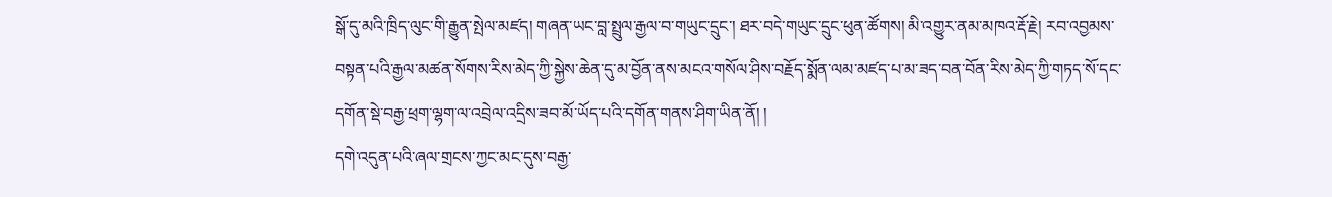སྒོ་དུ་མའི་ཁྲིད་ལུང་གི་རྒྱུན་སྤེལ་མཛད། གཞན་ཡང་བླ་སྤྲུལ་རྒྱལ་བ་གཡུང་དྲུང་། ཐར་བདེ་གཡུང་དྲུང་ཕུན་ཚོགས། མི་འགྱུར་ནམ་མཁའ་རྡོ་རྗེ། རབ་འབྱམས་བསྟན་པའི་རྒྱལ་མཚན་སོགས་རིས་མེད་ཀྱི་སྐྱེས་ཆེན་དུ་མ་བྱོན་ནས་མངའ་གསོལ་ཤིས་བརྗོད་སྨོན་ལམ་མཛད་པ་མ་ཟད་བན་བོན་རིས་མེད་ཀྱི་གཏད་སོ་དང་དགོན་སྡེ་བརྒྱ་ཕྲག་ལྷག་ལ་འབྲེལ་འདྲིས་ཟབ་མོ་ཡོད་པའི་དགོན་གནས་ཤིག་ཡིན་ནོ། །
དགེ་འདུན་པའི་ཞལ་གྲངས་ཀྱང་མང་དུས་བརྒྱ་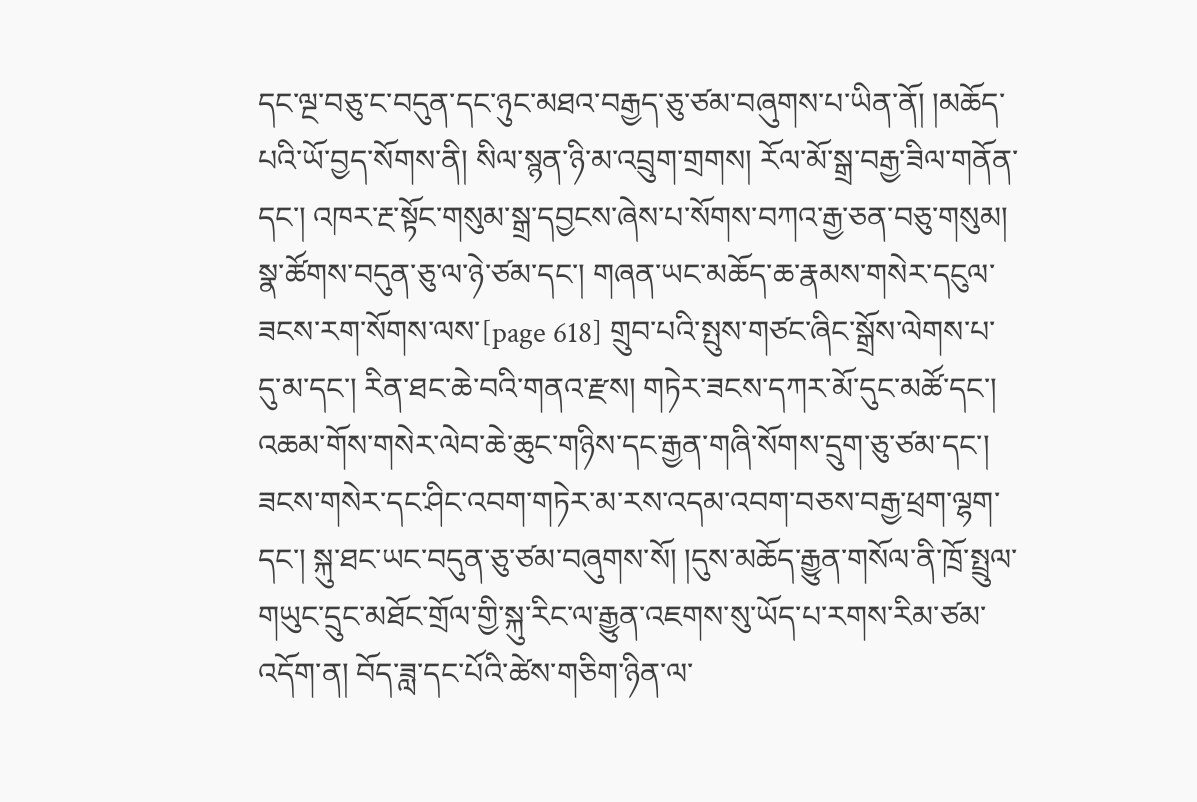དང་ལྔ་བཅུ་ང་བདུན་དང་ཉུང་མཐའ་བརྒྱད་ཅུ་ཙམ་བཞུགས་པ་ཡིན་ནོ། །མཆོད་པའི་ཡོ་བྱད་སོགས་ནི། སིལ་སྙན་ཉི་མ་འབྲུག་གྲགས། རོལ་མོ་སྒྲ་བརྒྱ་ཟིལ་གནོན་དང་། འཁར་རྔ་སྟོང་གསུམ་སྒྲ་དབྱངས་ཞེས་པ་སོགས་བཀའ་རྒྱ་ཅན་བཅུ་གསུམ། སྣ་ཚོགས་བདུན་ཅུ་ལ་ཉེ་ཙམ་དང་། གཞན་ཡང་མཆོད་ཆ་རྣམས་གསེར་དངུལ་ཟངས་རག་སོགས་ལས་[page 618] གྲུབ་པའི་སྤུས་གཙང་ཞིང་སྒྲོས་ལེགས་པ་དུ་མ་དང་། རིན་ཐང་ཆེ་བའི་གནའ་རྫས། གཏེར་ཟངས་དཀར་མོ་དུང་མཚོ་དང་། འཆམ་གོས་གསེར་ལེབ་ཆེ་ཆུང་གཉིས་དང་རྒྱན་གཞི་སོགས་དྲུག་ཅུ་ཙམ་དང་། ཟངས་གསེར་དང་ཤིང་འབག་གཏེར་མ་རས་འདམ་འབག་བཅས་བརྒྱ་ཕྲག་ལྷག་དང་། སྐུ་ཐང་ཡང་བདུན་ཅུ་ཙམ་བཞུགས་སོ། །དུས་མཆོད་རྒྱུན་གསོལ་ནི་ཁྲོ་སྤྲུལ་གཡུང་དྲུང་མཐོང་གྲོལ་གྱི་སྐུ་རིང་ལ་རྒྱུན་འཇགས་སུ་ཡོད་པ་རགས་རིམ་ཙམ་འདོག་ན། བོད་ཟླ་དང་པོའི་ཚེས་གཅིག་ཉིན་ལ་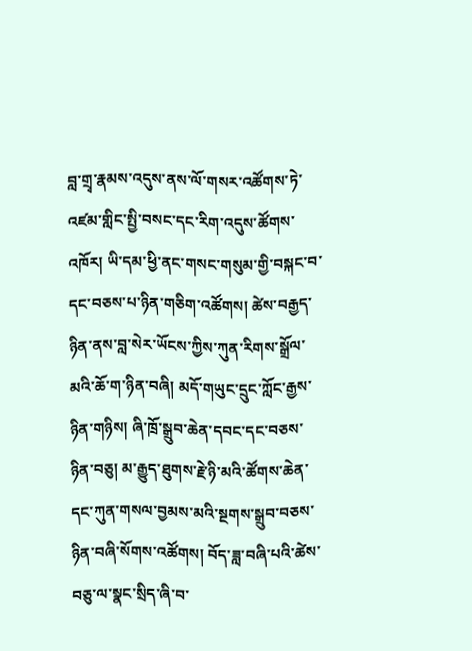བླ་གྲྭ་རྣམས་འདུས་ནས་ལོ་གསར་འཚོགས་ཏེ་འཛམ་གླིང་སྤྱི་བསང་དང་རིག་འདུས་ཚོགས་འཁོར། ཡི་དམ་ཕྱི་ནང་གསང་གསུམ་གྱི་བསྐང་བ་དང་བཅས་པ་ཉིན་གཅིག་འཚོགས། ཚེས་བརྒྱད་ཉིན་ནས་བླ་སེར་ཡོངས་ཀྱིས་ཀུན་རིགས་སྒྲོལ་མའི་ཆོ་ག་ཉིན་བཞི། མདོ་གཡུང་དྲུང་ཀློང་རྒྱས་ཉིན་གཉིས། ཞི་ཁྲོ་སྒྲུབ་ཆེན་དབང་དང་བཅས་ཉིན་བཅུ། མ་རྒྱུད་ཐུགས་རྗེ་ཉི་མའི་ཚོགས་ཆེན་དང་ཀུན་གསལ་བྱམས་མའི་སྔགས་སྒྲུབ་བཅས་ཉིན་བཞི་སོགས་འཚོགས། བོད་ཟླ་བཞི་པའི་ཚེས་བཅུ་ལ་སྣང་སྲིད་ཞི་བ་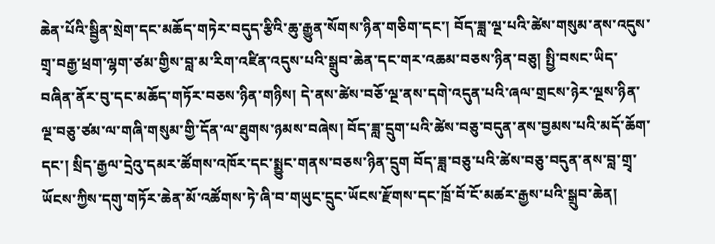ཆེན་པོའི་སྦྱིན་སྲེག་དང་མཆོད་གཏེར་བདུད་རྩིའི་ཆུ་རྒྱུན་སོགས་ཉིན་གཅིག་དང་། བོད་ཟླ་ལྔ་པའི་ཚེས་གསུམ་ནས་འདུས་གྲྭ་བརྒྱ་ཕྲག་ལྷག་ཙམ་གྱིས་བླ་མ་རིག་འཛིན་འདུས་པའི་སྒྲུབ་ཆེན་དང་གར་འཆམ་བཅས་ཉིན་བཅུ། སྤྱི་བསང་ཡིད་བཞིན་ནོར་བུ་དང་མཆོད་གཏོར་བཅས་ཉིན་གཉིས། དེ་ནས་ཚེས་བཅོ་ལྔ་ནས་དགེ་འདུན་པའི་ཞལ་གྲངས་ཉེར་ལྔས་ཉིན་ལྔ་བཅུ་ཙམ་ལ་གཞི་གསུམ་གྱི་དོན་ལ་ཐུགས་ཉམས་བཞེས། བོད་ཟླ་དྲུག་པའི་ཚེས་བཅུ་བདུན་ནས་བྱམས་པའི་མདོ་ཆོག་དང་། སྲིད་རྒྱལ་དྲེའུ་དམར་ཚོགས་འཁོར་དང་སྨྱུང་གནས་བཅས་ཉིན་དྲུག བོད་ཟླ་བཅུ་པའི་ཚེས་བཅུ་བདུན་ནས་བླ་གྲྭ་ཡོངས་ཀྱིས་དགུ་གཏོར་ཆེན་མོ་འཚོགས་ཏེ་ཞི་བ་གཡུང་དྲུང་ཡོངས་རྫོགས་དང་ཁྲོ་བོ་ངོ་མཚར་རྒྱས་པའི་སྒྲུབ་ཆེན།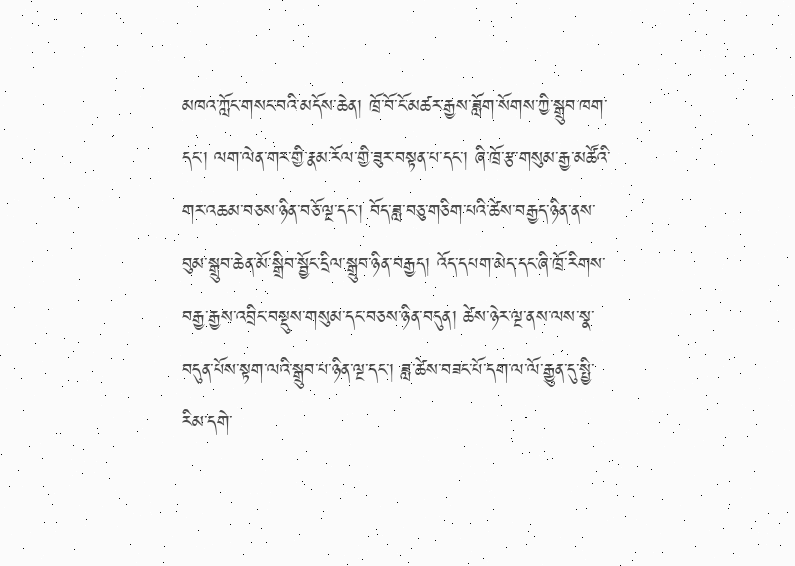མཁའ་ཀློང་གསང་བའི་མདོས་ཆེན། ཁྲོ་བོ་ངོ་མཚར་རྒྱས་ཟློག་སོགས་ཀྱི་སྒྲུབ་ཁག་དང་། ལག་ལེན་གར་གྱི་རྣམ་རོལ་གྱི་ཟུར་བསྟན་པ་དང་། ཞི་ཁྲོ་རྩ་གསུམ་རྒྱ་མཚོའི་གར་འཆམ་བཅས་ཉིན་བཅོ་ལྔ་དང་། བོད་ཟླ་བཅུ་གཅིག་པའི་ཚེས་བརྒྱད་ཉིན་ནས་བུམ་སྒྲུབ་ཆེན་མོ་སྒྲིབ་སྦྱོང་དྲིལ་སྒྲུབ་ཉིན་བརྒྱད། འོད་དཔག་མེད་དང་ཞི་ཁྲོ་རིགས་བརྒྱ་རྒྱས་འབྲིང་བསྡུས་གསུམ་དང་བཅས་ཉིན་བདུན། ཚེས་ཉེར་ལྔ་ནས་ལས་སྣ་བདུན་པོས་སྟག་ལའི་སྒྲུབ་པ་ཉིན་ལྔ་དང་། ཟླ་ཚེས་བཟང་པོ་དག་ལ་ལོ་རྒྱུན་དུ་སྤྱི་རིམ་དགེ་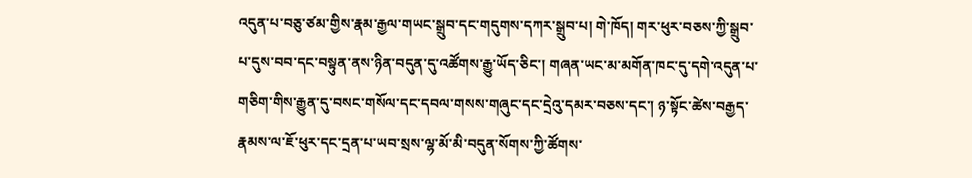འདུན་པ་བཅུ་ཙམ་གྱིས་རྣམ་རྒྱལ་གཡང་སྒྲུབ་དང་གདུགས་དཀར་སྒྲུབ་པ། གེ་ཁོད། གར་ཕུར་བཅས་ཀྱི་སྒྲུབ་པ་དུས་བབ་དང་བསྟུན་ནས་ཉིན་བདུན་དུ་འཚོགས་རྒྱུ་ཡོད་ཅིང་། གཞན་ཡང་མ་མགོན་ཁང་དུ་དགེ་འདུན་པ་གཅིག་གིས་རྒྱུན་དུ་བསང་གསོལ་དང་དབལ་གསས་གཞུང་དང་དྲེའུ་དམར་བཅས་དང་། ཉ་སྟོང་ཚེས་བརྒྱད་རྣམས་ལ་ཇོ་ཕུར་དང་དྲན་པ་ཡབ་སྲས་ལྷ་མོ་མི་བདུན་སོགས་ཀྱི་ཚོགས་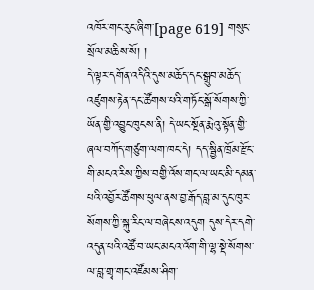འཁོར་གང་རུང་ཞིག་[page 619] གསུང་སྲོལ་མཆིས་སོ། །
དེ་ལྟར་དགོན་འདིའི་དུས་མཆོད་དང་སྒྲུབ་མཆོད་འཛུགས་རྟེན་དང་ཚོགས་པའི་གཏོང་སྒོ་སོགས་ཀྱི་ཡོན་གྱི་འབྱུང་ཁུངས་ནི། དེ་ཡང་སྔོན་རྨེའུ་སྟོན་གྱི་ཞལ་བཀོད་གཙུག་ལག་ཁང་དེ། དད་སྦྱིན་ཁྲོམ་རྫོང་གི་མངའ་རིས་ཀྱིས་བགྱི་འོས་གང་ལ་ཡང་མི་དམན་པའི་འབྱོར་ཚོགས་ཕུལ་ནས་བྱ་རྒོད་བླ་མ་དུང་ཁུར་སོགས་ཀྱི་སྐུ་རིང་ལ་བཞེངས་འདུག དུས་དེར་དགེ་འདུན་པའི་འཚོ་བ་ཡང་མངའ་འོག་གི་ལྷ་སྡེ་སོགས་ལ་བླ་གྲྭ་གང་འཛོམས་ཤིག་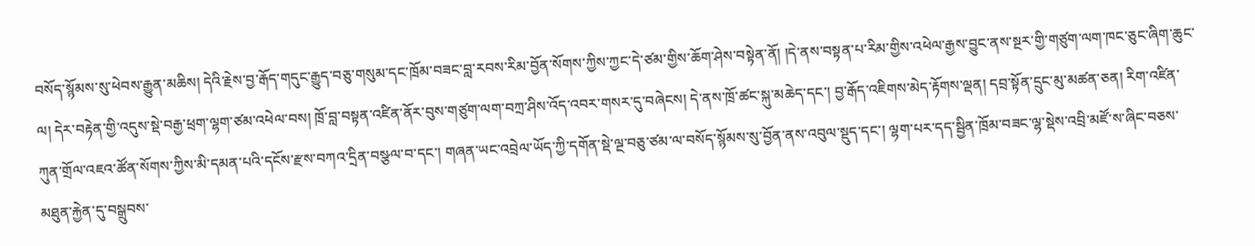བསོད་སྙོམས་སུ་ཕེབས་རྒྱུན་མཆིས། དེའི་རྗེས་བྱ་རྒོད་གདུང་རྒྱུད་བཅུ་གསུམ་དང་ཁྲོམ་བཟང་བླ་རབས་རིམ་བྱོན་སོགས་ཀྱིས་ཀྱང་དེ་ཙམ་གྱིས་ཆོག་ཤེས་བསྟེན་ནོ། །དེ་ནས་བསྟན་པ་རིམ་གྱིས་འཕེལ་རྒྱས་བྱུང་ནས་སྔར་གྱི་གཙུག་ལག་ཁང་ཅུང་ཞིག་ཆུང་ལ། དེར་བརྟེན་གྱི་འདུས་སྡེ་བརྒྱ་ཕྲག་ལྷག་ཙམ་འཕེལ་བས། ཁྲོ་བླ་བསྟན་འཛིན་ནོར་བུས་གཙུག་ལག་བཀྲ་ཤིས་འོད་འབར་གསར་དུ་བཞེངས། དེ་ནས་ཁྲོ་ཚང་སྐུ་མཆེད་དང་། བྱ་རྒོད་འཇིགས་མེད་རྟོགས་ལྡན། དབྲ་སྟོན་དྲུང་མུ་མཚན་ཅན། རིག་འཛིན་ཀུན་གྲོལ་འཇའ་ཚོན་སོགས་ཀྱིས་མི་དམན་པའི་དངོས་རྫས་བཀའ་དྲིན་བསྩལ་བ་དང་། གཞན་ཡང་འབྲེལ་ཡོད་ཀྱི་དགོན་སྡེ་ལྔ་བཅུ་ཙམ་ལ་བསོད་སྙོམས་སུ་བྱོན་ནས་འབུལ་སྡུད་དང་། ལྷག་པར་དད་སྦྱིན་ཁྲོམ་བཟང་ལྷ་སྡེས་འབྲི་མཛོ་ས་ཞིང་བཅས་མཐུན་རྐྱེན་དུ་བསྒྲུབས་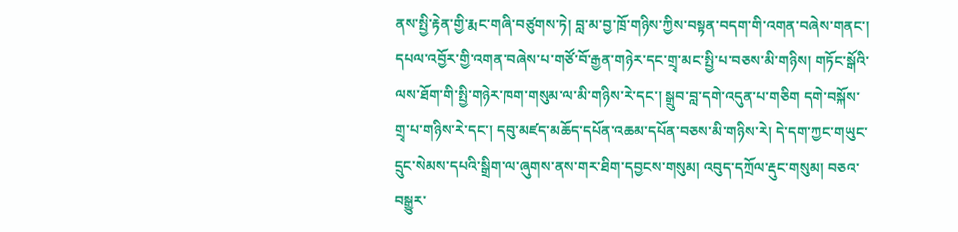ནས་སྤྱི་རྟེན་གྱི་རྨང་གཞི་བཙུགས་ཏེ། བླ་མ་བྱ་ཁྲོ་གཉིས་ཀྱིས་བསྟན་བདག་གི་འགན་བཞེས་གནང་། དཔལ་འབྱོར་གྱི་འགན་བཞེས་པ་གཙོ་བོ་རྒྱན་གཉེར་དང་གྲྭ་མང་སྤྱི་པ་བཅས་མི་གཉིས། གཏོང་སྒོའི་ལས་ཐོག་གི་སྤྱི་གཉེར་ཁག་གསུམ་ལ་མི་གཉིས་རེ་དང་། སྒྲུབ་བླ་དགེ་འདུན་པ་གཅིག དགེ་བསྐོས་གྲྭ་པ་གཉིས་རེ་དང་། དབུ་མཛད་མཆོད་དཔོན་འཆམ་དཔོན་བཅས་མི་གཉིས་རེ། དེ་དག་ཀྱང་གཡུང་དྲུང་སེམས་དཔའི་སྒྲིག་ལ་ཞུགས་ནས་གར་ཐིག་དབྱངས་གསུམ། འབུད་དཀྲོལ་རྡུང་གསུམ། བཅའ་བསྒྱུར་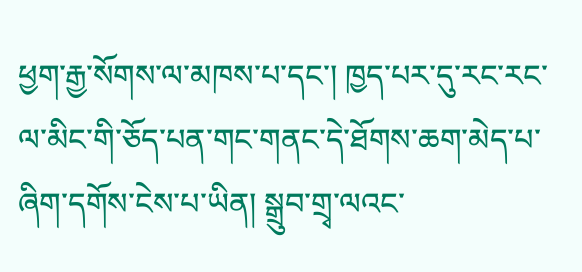ཕྱག་རྒྱ་སོགས་ལ་མཁས་པ་དང་། ཁྱད་པར་དུ་རང་རང་ལ་མིང་གི་ཅོད་པན་གང་གནང་དེ་ཐོགས་ཆག་མེད་པ་ཞིག་དགོས་ངེས་པ་ཡིན། སྒྲུབ་གྲྭ་ལའང་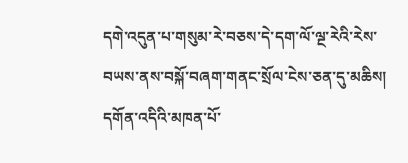དགེ་འདུན་པ་གསུམ་རེ་བཅས་དེ་དག་ལོ་ལྔ་རེའི་རེས་བཡས་ནས་བསྐོ་བཞག་གནང་སྲོལ་ངེས་ཅན་དུ་མཆིས། དགོན་འདིའི་མཁན་པོ་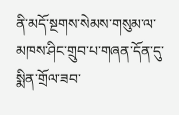ནི་མདོ་སྔགས་སེམས་གསུམ་ལ་མཁས་ཤིང་གྲུབ་པ་གཞན་དོན་དུ་སྨིན་གྲོལ་ཟབ་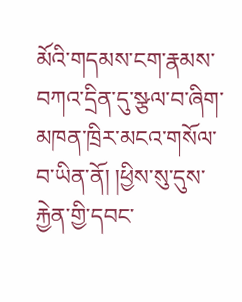མོའི་གདམས་ངག་རྣམས་བཀའ་དྲིན་དུ་སྩལ་བ་ཞིག་མཁན་ཁྲིར་མངའ་གསོལ་བ་ཡིན་ནོ། །ཕྱིས་སུ་དུས་རྐྱེན་གྱི་དབང་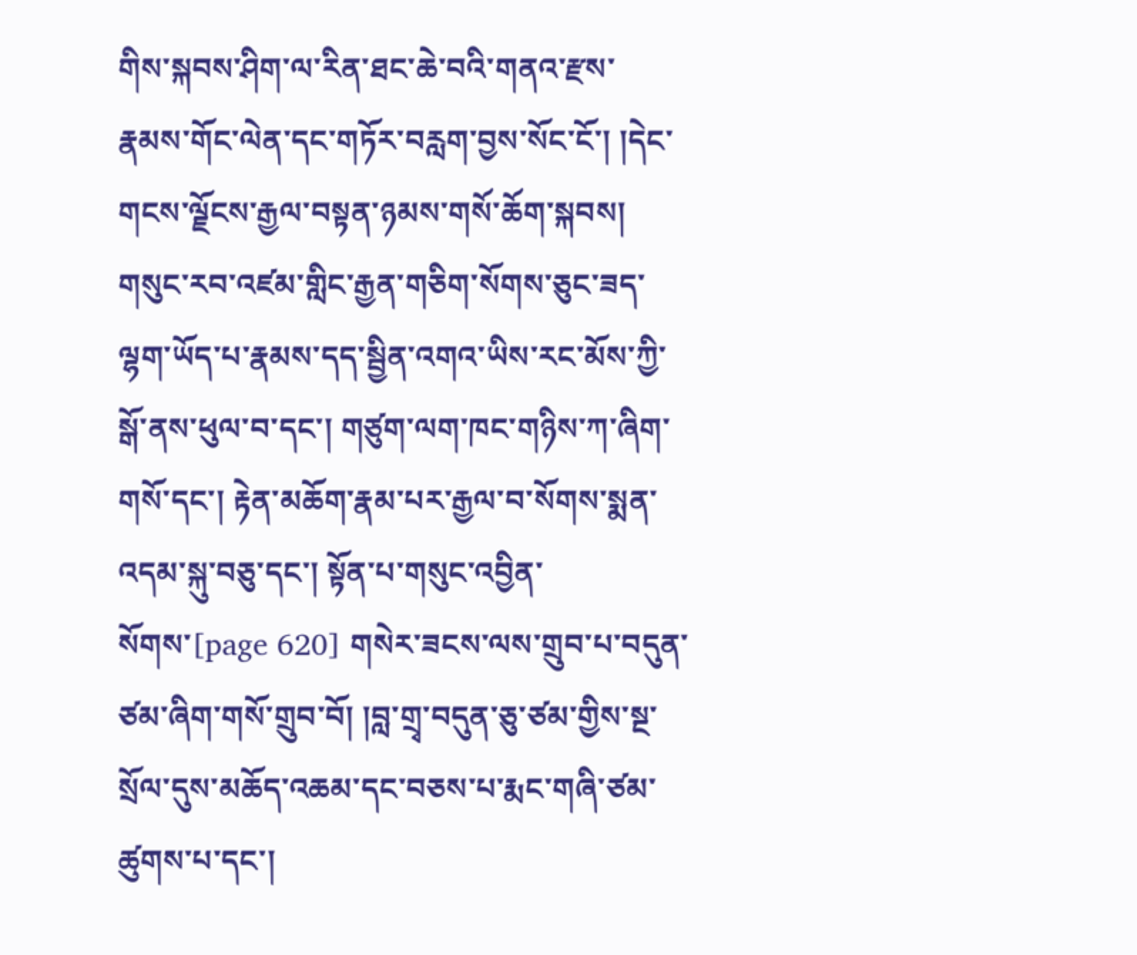གིས་སྐབས་ཤིག་ལ་རིན་ཐང་ཆེ་བའི་གནའ་རྫས་རྣམས་གོང་ལེན་དང་གཏོར་བརླག་བྱས་སོང་ངོ་། །དེང་གངས་ལྗོངས་རྒྱལ་བསྟན་ཉམས་གསོ་ཆོག་སྐབས། གསུང་རབ་འཛམ་གླིང་རྒྱན་གཅིག་སོགས་ཅུང་ཟད་ལྷག་ཡོད་པ་རྣམས་དད་སྦྱིན་འགའ་ཡིས་རང་མོས་ཀྱི་སྒོ་ནས་ཕུལ་བ་དང་། གཙུག་ལག་ཁང་གཉིས་ཀ་ཞིག་གསོ་དང་། རྟེན་མཆོག་རྣམ་པར་རྒྱལ་བ་སོགས་སྨན་འདམ་སྐུ་བཅུ་དང་། སྟོན་པ་གསུང་འབྱིན་སོགས་[page 620] གསེར་ཟངས་ལས་གྲུབ་པ་བདུན་ཙམ་ཞིག་གསོ་གྲུབ་བོ། །བླ་གྲྭ་བདུན་ཅུ་ཙམ་གྱིས་སྔ་སྲོལ་དུས་མཆོད་འཆམ་དང་བཅས་པ་རྨང་གཞི་ཙམ་ཚུགས་པ་དང་།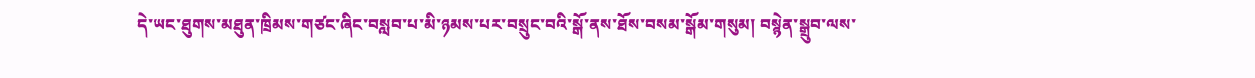དེ་ཡང་ཐུགས་མཐུན་ཁྲིམས་གཙང་ཞིང་བསླབ་པ་མི་ཉམས་པར་བསྲུང་བའི་སྒོ་ནས་ཐོས་བསམ་སྒོམ་གསུམ། བསྙེན་སྒྲུབ་ལས་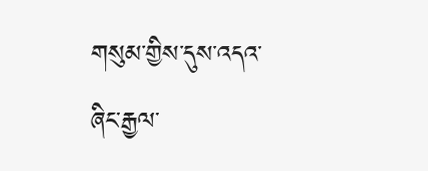གསུམ་གྱིས་དུས་འདའ་ཞིང་རྒྱལ་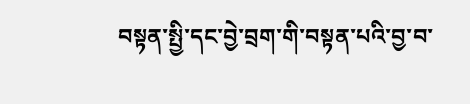བསྟན་སྤྱི་དང་བྱེ་བྲག་གི་བསྟན་པའི་བྱ་བ་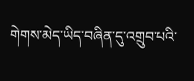གེགས་མེད་ཡིད་བཞིན་དུ་འགྲུབ་པའི་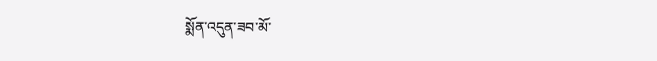སྨོན་འདུན་ཟབ་མོ་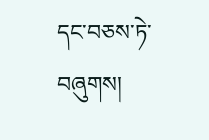དང་བཅས་ཏེ་བཞུགས།